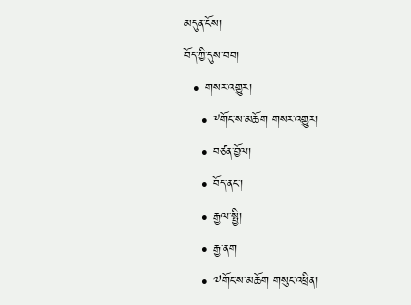མདུན་ངོས།
བོད་ཀྱི་དུས་བབ།
  • གསར་འགྱུར།
    • ༸གོང་ས་མཆོག གསར་འགྱུར།
    • བཙན་བྱོལ།
    • བོད་ནང་།
    • རྒྱལ་སྤྱི།
    • རྒྱ་ནག
    • ༧གོང་ས་མཆོག གསུང་འཕྲིན།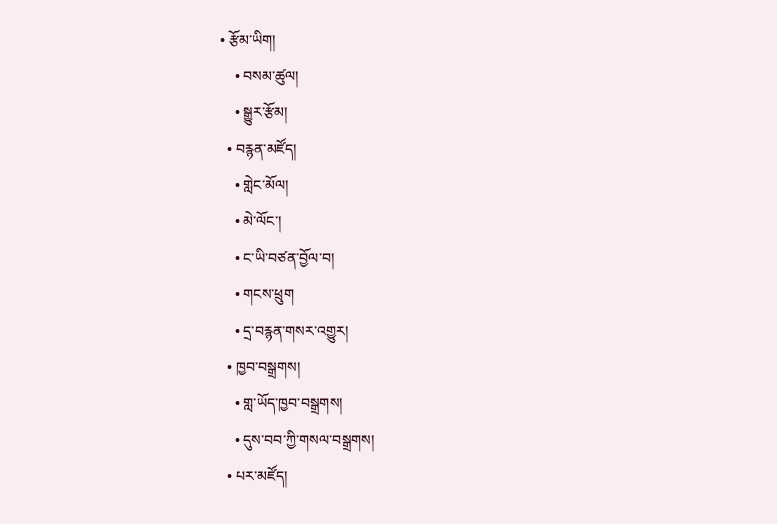• རྩོམ་ཡིག།
    • བསམ་ཚུལ།
    • སྒྱུར་རྩོམ།
  • བརྙན་མཛོད།
    • གླེང་མོལ།
    • མེ་ལོང་།
    • ང་ཡི་བཙན་བྱོལ་བ།
    • གངས་ཕྲུག
    • དྲ་བརྙན་གསར་འགྱུར།
  • ཁྱབ་བསྒྲགས།
    • གླ་ཡོད་ཁྱབ་བསྒྲགས།
    • དུས་བབ་ཀྱི་གསལ་བསྒྲགས།
  • པར་མཛོད།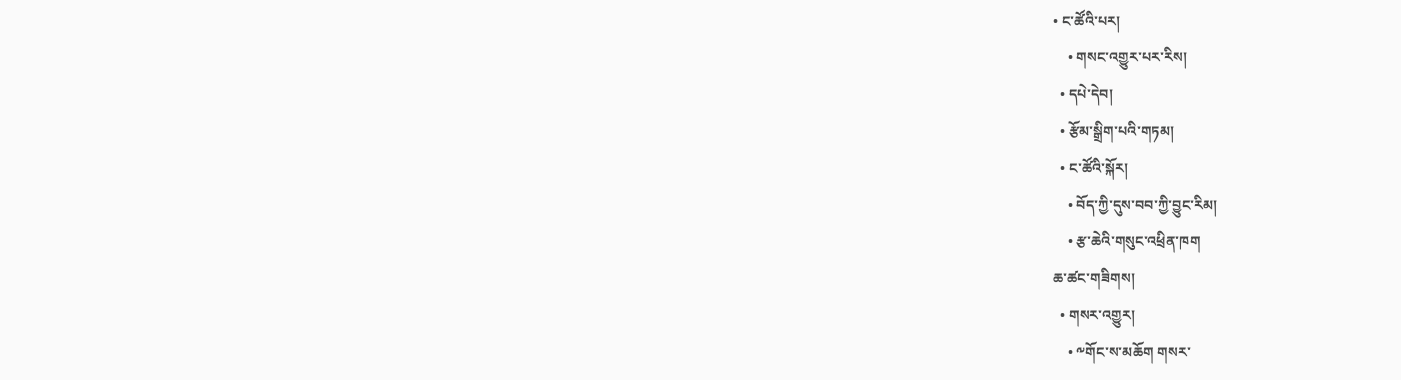• ང་ཚོའི་པར།
    • གསང་འགྱུར་པར་རིས།
  • དཔེ་དེབ།
  • རྩོམ་སྒྲིག་པའི་གཏམ།
  • ང་ཚོའི་སྐོར།
    • བོད་ཀྱི་དུས་བབ་ཀྱི་བྱུང་རིམ།
    • རྩ་ཆེའི་གསུང་འཕྲིན་ཁག
ཆ་ཚང་གཟིགས།
  • གསར་འགྱུར།
    • ༸གོང་ས་མཆོག གསར་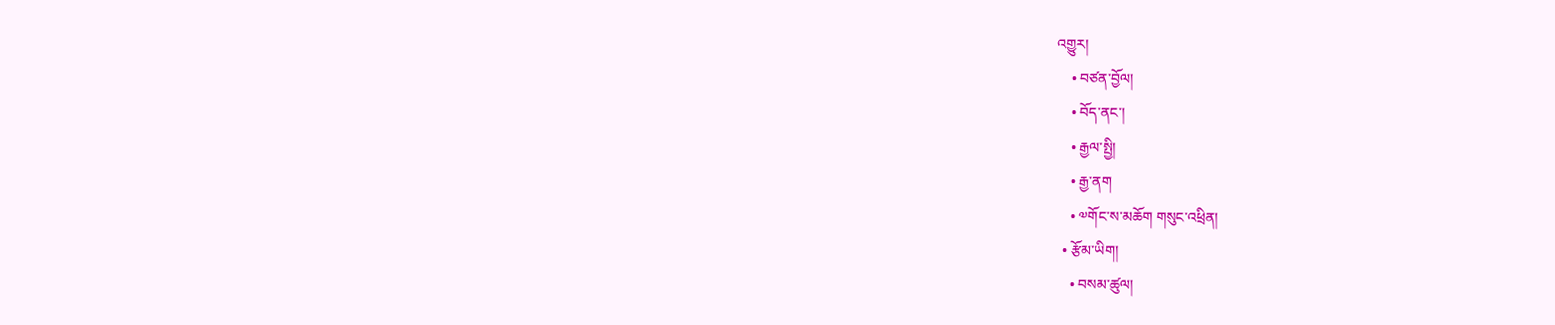འགྱུར།
    • བཙན་བྱོལ།
    • བོད་ནང་།
    • རྒྱལ་སྤྱི།
    • རྒྱ་ནག
    • ༧གོང་ས་མཆོག གསུང་འཕྲིན།
  • རྩོམ་ཡིག།
    • བསམ་ཚུལ།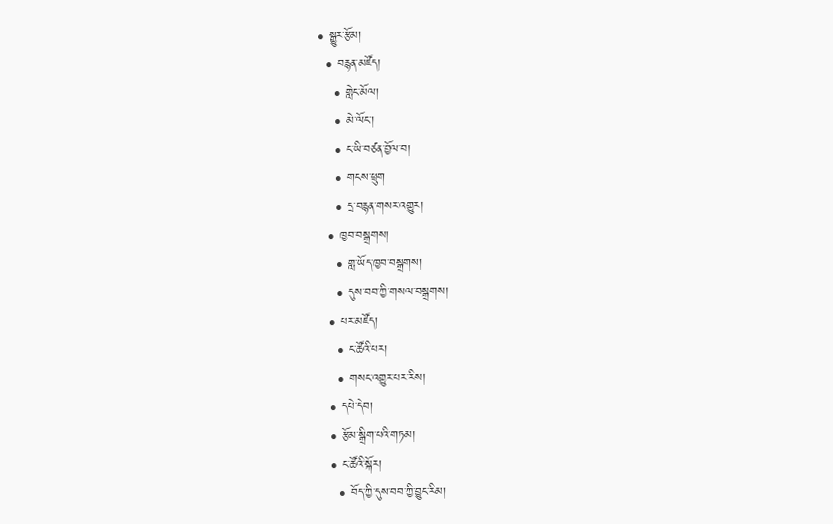• སྒྱུར་རྩོམ།
  • བརྙན་མཛོད།
    • གླེང་མོལ།
    • མེ་ལོང་།
    • ང་ཡི་བཙན་བྱོལ་བ།
    • གངས་ཕྲུག
    • དྲ་བརྙན་གསར་འགྱུར།
  • ཁྱབ་བསྒྲགས།
    • གླ་ཡོད་ཁྱབ་བསྒྲགས།
    • དུས་བབ་ཀྱི་གསལ་བསྒྲགས།
  • པར་མཛོད།
    • ང་ཚོའི་པར།
    • གསང་འགྱུར་པར་རིས།
  • དཔེ་དེབ།
  • རྩོམ་སྒྲིག་པའི་གཏམ།
  • ང་ཚོའི་སྐོར།
    • བོད་ཀྱི་དུས་བབ་ཀྱི་བྱུང་རིམ།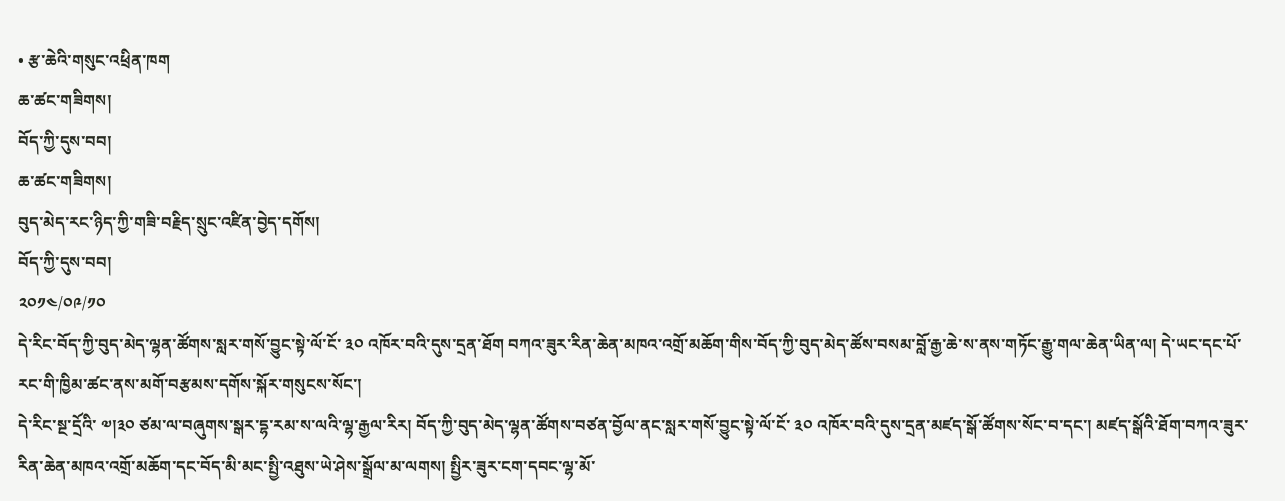• རྩ་ཆེའི་གསུང་འཕྲིན་ཁག
ཆ་ཚང་གཟིགས།
བོད་ཀྱི་དུས་བབ།
ཆ་ཚང་གཟིགས།
བུད་མེད་རང་ཉིད་ཀྱི་གཟི་བརྗིད་སྲུང་འཛིན་བྱེད་དགོས།
བོད་ཀྱི་དུས་བབ།
༢༠༡༤/༠༩/༡༠
དེ་རིང་བོད་ཀྱི་བུད་མེད་ལྷན་ཚོགས་སླར་གསོ་བྱུང་སྟེ་ལོ་ངོ་ ༣༠ འཁོར་བའི་དུས་དྲན་ཐོག བཀའ་ཟུར་རིན་ཆེན་མཁའ་འགྲོ་མཆོག་གིས་བོད་ཀྱི་བུད་མེད་ཚོས་བསམ་བློ་རྒྱ་ཆེ་ས་ནས་གཏོང་རྒྱུ་གལ་ཆེན་ཡིན་ལ། དེ་ཡང་དང་པོ་རང་གི་ཁྱིམ་ཚང་ནས་མགོ་བརྩམས་དགོས་སྐོར་གསུངས་སོང་།
དེ་རིང་སྔ་དྲོའི་ ༧།༣༠ ཙམ་ལ་བཞུགས་སྒར་དྷ་རམ་ས་ལའི་ལྷ་རྒྱལ་རིར། བོད་ཀྱི་བུད་མེད་ལྷན་ཚོགས་བཙན་བྱོལ་ནང་སླར་གསོ་བྱུང་སྟེ་ལོ་ངོ་ ༣༠ འཁོར་བའི་དུས་དྲན་མཛད་སྒོ་ཚོགས་སོང་བ་དང་། མཛད་སྒོའི་ཐོག་བཀའ་ཟུར་རིན་ཆེན་མཁའ་འགྲོ་མཆོག་དང་བོད་མི་མང་སྤྱི་འཐུས་ཡེ་ཤེས་སྒྲོལ་མ་ལགས། སྤྱིར་ཟུར་ངག་དབང་ལྷ་མོ་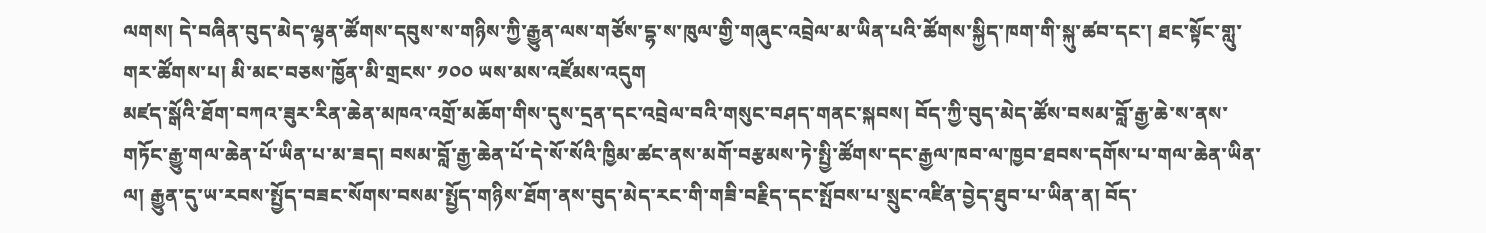ལགས། དེ་བཞིན་བུད་མེད་ལྷན་ཚོགས་དབུས་ས་གཉིས་ཀྱི་རྒྱུན་ལས་གཙོས་དྷ་ས་ཁུལ་གྱི་གཞུང་འབྲེལ་མ་ཡིན་པའི་ཚོགས་སྐྱིད་ཁག་གི་སྐུ་ཚབ་དང་། ཐང་སྟོང་གླུ་གར་ཚོགས་པ། མི་མང་བཅས་ཁྱོན་མི་གྲངས་ ༡༠༠ ཡས་མས་འཛོམས་འདུག
མཛད་སྒོའི་ཐོག་བཀའ་ཟུར་རིན་ཆེན་མཁའ་འགྲོ་མཆོག་གིས་དུས་དྲན་དང་འབྲེལ་བའི་གསུང་བཤད་གནང་སྐབས། བོད་ཀྱི་བུད་མེད་ཚོས་བསམ་བློ་རྒྱ་ཆེ་ས་ནས་གཏོང་རྒྱུ་གལ་ཆེན་པོ་ཡིན་པ་མ་ཟད། བསམ་བློ་རྒྱ་ཆེན་པོ་དེ་སོ་སོའི་ཁྱིམ་ཚང་ནས་མགོ་བརྩམས་ཏེ་སྤྱི་ཚོགས་དང་རྒྱལ་ཁབ་ལ་ཁྱབ་ཐབས་དགོས་པ་གལ་ཆེན་ཡིན་ལ། རྒྱུན་དུ་ཡ་རབས་སྤྱོད་བཟང་སོགས་བསམ་སྤྱོད་གཉིས་ཐོག་ནས་བུད་མེད་རང་གི་གཟི་བརྗིད་དང་སྤོབས་པ་སྲུང་འཛིན་བྱེད་ཐུབ་པ་ཡིན་ན། བོད་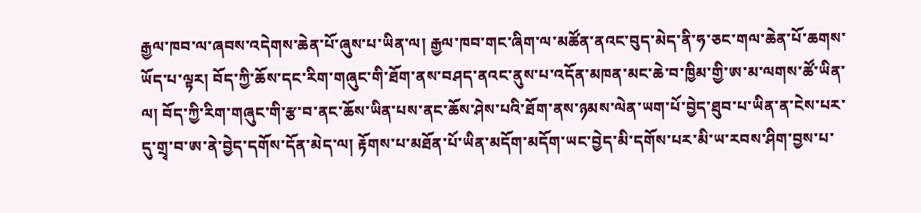རྒྱལ་ཁབ་ལ་ཞབས་འདེགས་ཆེན་པོ་ཞུས་པ་ཡིན་ལ། རྒྱལ་ཁབ་གང་ཞིག་ལ་མཚོན་ནའང་བུད་མེད་ནི་ཧ་ཅང་གལ་ཆེན་པོ་ཆགས་ཡོད་པ་ལྟར། བོད་ཀྱི་ཆོས་དང་རིག་གཞུང་གི་ཐོག་ནས་བཤད་ནའང་ནུས་པ་འདོན་མཁན་མང་ཆེ་བ་ཁྱིམ་གྱི་ཨ་མ་ལགས་ཚོ་ཡིན་ལ། བོད་ཀྱི་རིག་གཞུང་གི་རྩ་བ་ནང་ཆོས་ཡིན་པས་ནང་ཆོས་ཤེས་པའི་ཐོག་ནས་ཉམས་ལེན་ཡག་པོ་བྱེད་ཐུབ་པ་ཡིན་ན་ངེས་པར་དུ་གྲྭ་བ་ཨ་ནེ་བྱེད་དགོས་དོན་མེད་ལ། རྟོགས་པ་མཐོན་པོ་ཡིན་མདོག་མདོག་ཡང་བྱེད་མི་དགོས་པར་མི་ཡ་རབས་ཤིག་བྱས་པ་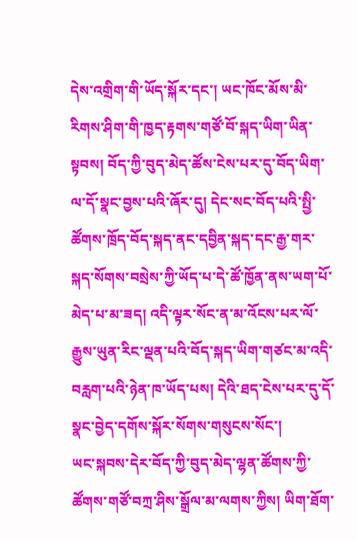དེས་འགྲིག་གི་ཡོད་སྐོར་དང་། ཡང་ཁོང་མོས་མི་རིགས་ཤིག་གི་ཁྱད་རྟགས་གཙོ་བོ་སྐད་ཡིག་ཡིན་སྟབས། བོད་ཀྱི་བུད་མེད་ཚོས་ངེས་པར་དུ་བོད་ཡིག་ལ་དོ་སྣང་བྱས་པའི་ཞོར་དུ། དེང་སང་བོད་པའི་སྤྱི་ཚོགས་ཁྲོད་བོད་སྐད་ནང་དབྱིན་སྐད་དང་རྒྱ་གར་སྐད་སོགས་བསྲེས་ཀྱི་ཡོད་པ་དེ་ཚོ་ཁྱོན་ནས་ཡག་པོ་མེད་པ་མ་ཟད། འདི་ལྟར་སོང་ན་མ་འོངས་པར་ལོ་རྒྱུས་ཡུན་རིང་ལྡན་པའི་བོད་སྐད་ཡིག་གཙང་མ་འདི་བརླག་པའི་ཉེན་ཁ་ཡོད་པས། དེའི་ཐད་ངེས་པར་དུ་དོ་སྣང་བྱེད་དགོས་སྐོར་སོགས་གསུངས་སོང་།
ཡང་སྐབས་དེར་བོད་ཀྱི་བུད་མེད་ལྷན་ཚོགས་ཀྱི་ཚོགས་གཙོ་བཀྲ་ཤིས་སྒྲོལ་མ་ལགས་ཀྱིས། ཡིག་ཐོག་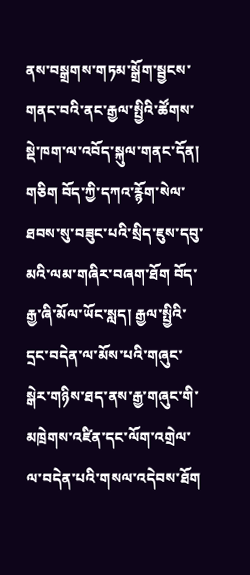ནས་བསྒྲགས་གཏམ་སྒྲོག་སྦྱངས་གནང་བའི་ནང་རྒྱལ་སྤྱིའི་ཚོགས་སྡེ་ཁག་ལ་འབོད་སྐུལ་གནང་དོན། གཅིག བོད་ཀྱི་དཀའ་རྙོག་སེལ་ཐབས་སུ་བཟུང་པའི་སྲིད་ཇུས་དབུ་མའི་ལམ་གཞིར་བཞག་ཐོག བོད་རྒྱ་ཞི་མོལ་ཡོང་སླད། རྒྱལ་སྤྱིའི་དྲང་བདེན་ལ་མོས་པའི་གཞུང་སྒེར་གཉིས་ཐད་ནས་རྒྱ་གཞུང་གི་མཁྲེགས་འཛིན་དང་ལོག་འགྲེལ་ལ་བདེན་པའི་གསལ་འདེབས་ཐོག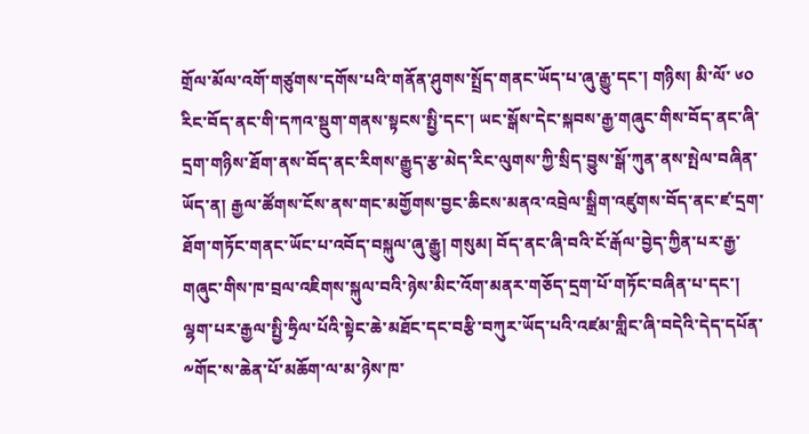གྲོལ་མོལ་འགོ་གཙུགས་དགོས་པའི་གནོན་ཤུགས་སྤྲོད་གནང་ཡོད་པ་ཞུ་རྒྱུ་དང་། གཉིས། མི་ལོ་ ༦༠ རིང་བོད་ནང་གི་དཀའ་སྡུག་གནས་སྟངས་སྤྱི་དང་། ཡང་སྒོས་དེང་སྐབས་རྒྱ་གཞུང་གིས་བོད་ནང་ཞི་དྲག་གཉིས་ཐོག་ནས་བོད་ནང་རིགས་རྒྱུད་རྩ་མེད་རིང་ལུགས་ཀྱི་སྲིད་བྱུས་སྒོ་ཀུན་ནས་སྤེལ་བཞིན་ཡོད་ན། རྒྱལ་ཚོགས་ངོས་ནས་གང་མགྱོགས་བྱང་ཆིངས་མནའ་འབྲེལ་སྒྲིག་འཛུགས་བོད་ནང་ཛ་དྲག་ཐོག་གཏོང་གནང་ཡོང་པ་འབོད་བསྐུལ་ཞུ་རྒྱུ། གསུམ། བོད་ནང་ཞི་བའི་ངོ་རྒོལ་བྱེད་ཀྱིན་པར་རྒྱ་གཞུང་གིས་ཁ་བྲལ་འཇིགས་སྐུལ་བའི་ཉེས་མིང་འོག་མནར་གཅོད་དྲག་པོ་གཏོང་བཞིན་པ་དང་། ལྷག་པར་རྒྱལ་སྤྱི་ཧྲིལ་པོའི་སྟེང་ཆེ་མཐོང་དང་བརྩི་བཀུར་ཡོད་པའི་འཛམ་གླིང་ཞི་བདེའི་དེད་དཔོན་༸གོང་ས་ཆེན་པོ་མཆོག་ལ་མ་ཉེས་ཁ་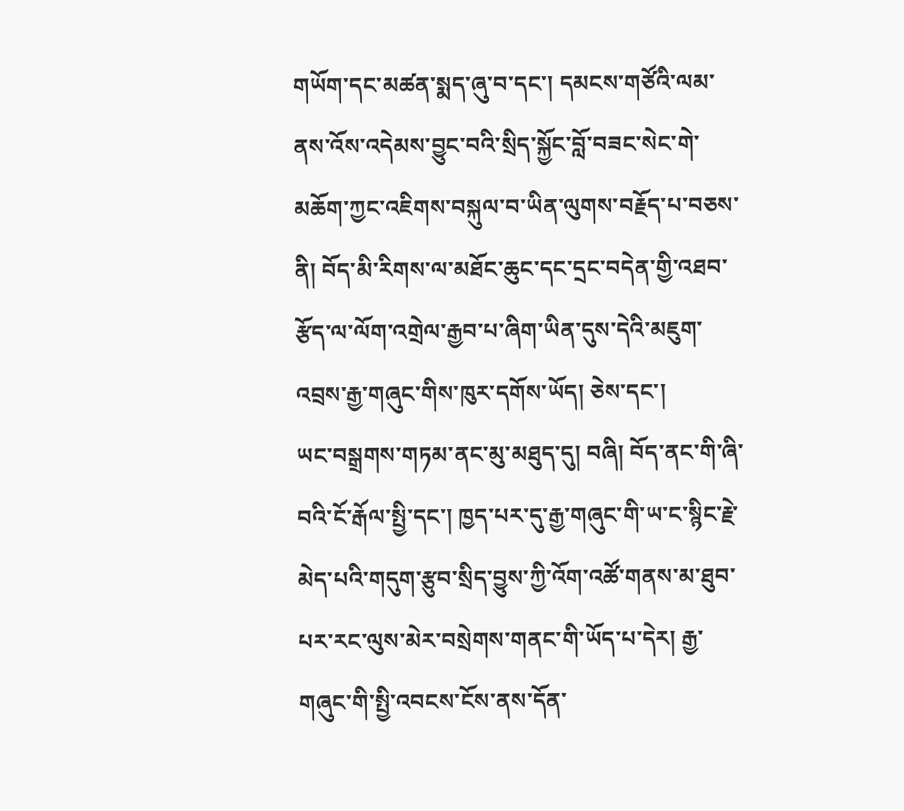གཡོག་དང་མཚན་སྨད་ཞུ་བ་དང་། དམངས་གཙོའི་ལམ་ནས་འོས་འདེམས་བྱུང་བའི་སྲིད་སྐྱོང་བློ་བཟང་སེང་གེ་མཆོག་ཀྱང་འཇིགས་བསྐུལ་བ་ཡིན་ལུགས་བརྗོད་པ་བཅས་ནི། བོད་མི་རིགས་ལ་མཐོང་ཆུང་དང་དྲང་བདེན་གྱི་འཐབ་རྩོད་ལ་ལོག་འགྲེལ་རྒྱབ་པ་ཞིག་ཡིན་དུས་དེའི་མཇུག་འབྲས་རྒྱ་གཞུང་གིས་ཁུར་དགོས་ཡོད། ཅེས་དང་།
ཡང་བསྒྲགས་གཏམ་ནང་མུ་མཐུད་དུ། བཞི། བོད་ནང་གི་ཞི་བའི་ངོ་རྒོལ་སྤྱི་དང་། ཁྱད་པར་དུ་རྒྱ་གཞུང་གི་ཡ་ང་སྙིང་རྗེ་མེད་པའི་གདུག་རྩུབ་སྲིད་བྱུས་ཀྱི་འོག་འཚོ་གནས་མ་ཐུབ་པར་རང་ལུས་མེར་བསྲེགས་གནང་གི་ཡོད་པ་དེར། རྒྱ་གཞུང་གི་སྤྱི་འབངས་ངོས་ནས་དོན་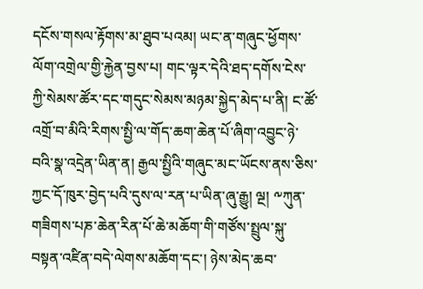དངོས་གསལ་རྟོགས་མ་ཐུབ་པའམ། ཡང་ན་གཞུང་ཕྱོགས་ལོག་འགྲེལ་གྱི་རྐྱེན་བྱས་པ། གང་ལྟར་དེའི་ཐད་དགོས་ངེས་ཀྱི་སེམས་ཚོར་དང་གདུང་སེམས་མཉམ་སྐྱེད་མེད་པ་ནི། ང་ཚོ་འགྲོ་བ་མིའི་རིགས་སྤྱི་ལ་གོད་ཆག་ཆེན་པོ་ཞིག་འབྱུང་ཉེ་བའི་སྣ་འདྲེན་ཡིན་ན། རྒྱལ་སྤྱིའི་གཞུང་མང་ཡོངས་ནས་ཅིས་ཀྱང་དོ་ཁུར་བྱེད་པའི་དུས་ལ་རན་པ་ཡིན་ཞུ་རྒྱུ། ལྔ། ༸ཀུན་གཟིགས་པཎ་ཆེན་རིན་པོ་ཆེ་མཆོག་གི་གཙོས་སྤྲུལ་སྐུ་བསྟན་འཛིན་བདེ་ལེགས་མཆོག་དང་། ཉེས་མེད་ཆབ་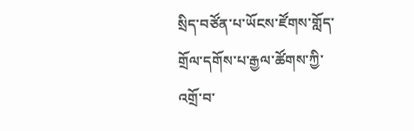སྲིད་བཙོན་པ་ཡོངས་ཛོགས་གློད་གྲོལ་དགོས་པ་རྒྱལ་ཚོགས་ཀྱི་འགྲོ་བ་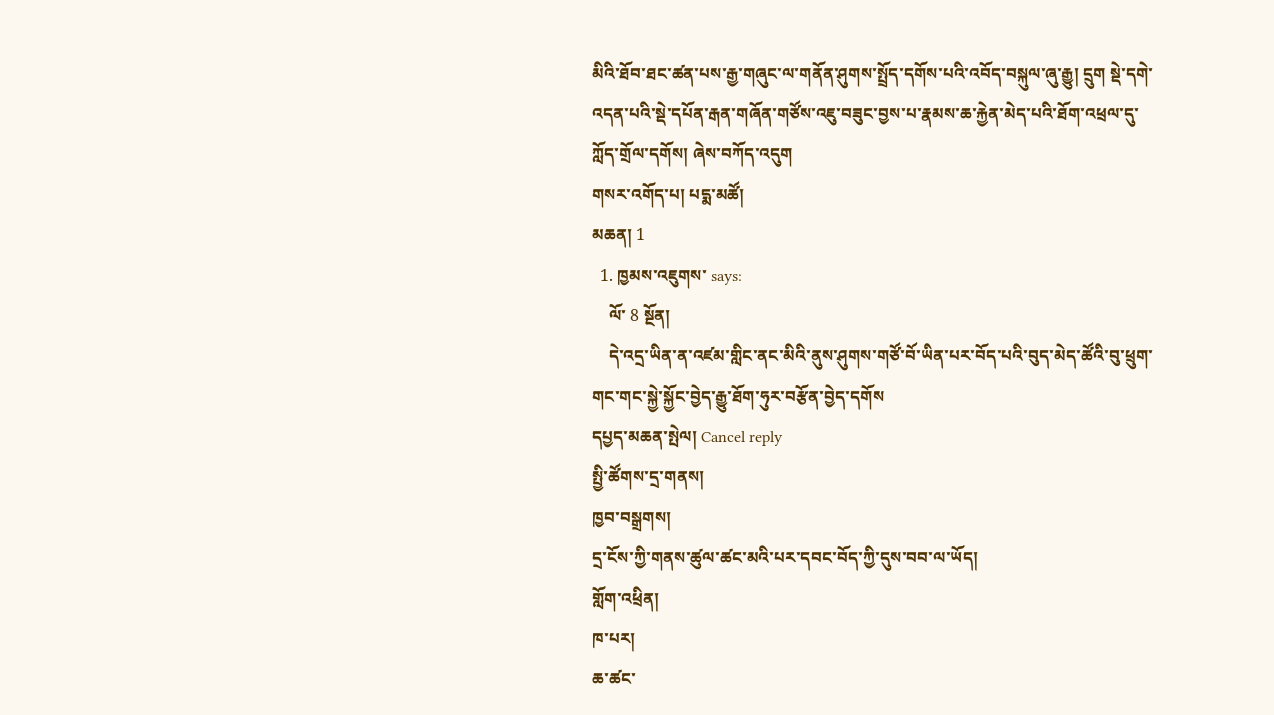མིའི་ཐོབ་ཐང་ཚན་པས་རྒྱ་གཞུང་ལ་གནོན་ཤུགས་སྤྲོད་དགོས་པའི་འབོད་བསྐུལ་ཞུ་རྒྱུ། དྲུག སྡེ་དགེ་འདན་པའི་སྡེ་དཔོན་རྒན་གཞོན་གཙོས་འཇུ་བཟུང་བྱས་པ་རྣམས་ཆ་རྐྱེན་མེད་པའི་ཐོག་འཕྲལ་དུ་ཀློད་གྲོལ་དགོས། ཞེས་བཀོད་འདུག
གསར་འགོད་པ། པདྨ་མཚོ།
མཆན། 1
  1. ཁྱམས་འཇུགས་ says:
    ལོ་ 8 སྔོན།
    དེ་འདྲ་ཡིན་ན་འཛམ་གླིང་ནང་མིའི་ནུས་ཤུགས་གཙོ་བོ་ཡིན་པར་བོད་པའི་བུད་མེད་ཚོའི་བུ་ཕྲུག་གང་གང་སྐྱེ་སྐྱོང་བྱེད་རྒྱུ་ཐོག་ཧུར་བརྩོན་བྱེད་དགོས
དཔྱད་མཆན་སྤེལ། Cancel reply
སྤྱི་ཚོགས་དྲ་གནས།
ཁྱབ་བསྒྲགས།
དྲ་ངོས་ཀྱི་གནས་ཚུལ་ཚང་མའི་པར་དབང་བོད་ཀྱི་དུས་བབ་ལ་ཡོད།
གློག་འཕྲིན།
ཁ་པར།
ཆ་ཚང་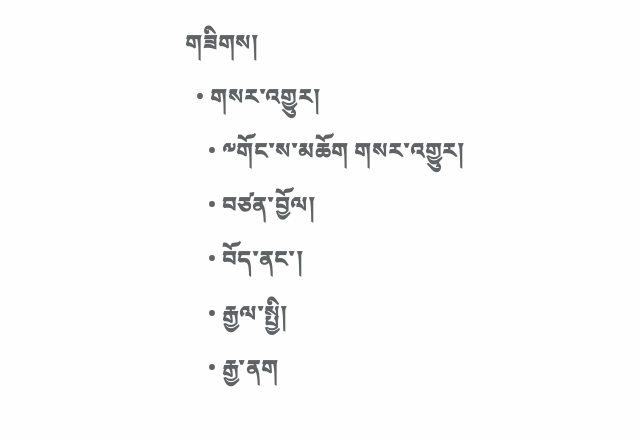གཟིགས།
  • གསར་འགྱུར།
    • ༸གོང་ས་མཆོག གསར་འགྱུར།
    • བཙན་བྱོལ།
    • བོད་ནང་།
    • རྒྱལ་སྤྱི།
    • རྒྱ་ནག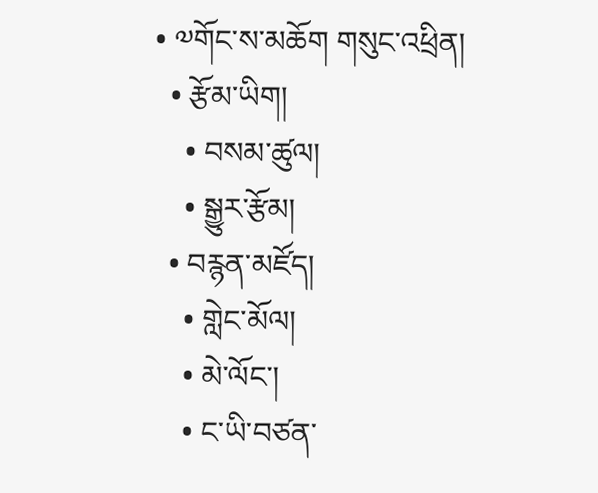• ༧གོང་ས་མཆོག གསུང་འཕྲིན།
  • རྩོམ་ཡིག།
    • བསམ་ཚུལ།
    • སྒྱུར་རྩོམ།
  • བརྙན་མཛོད།
    • གླེང་མོལ།
    • མེ་ལོང་།
    • ང་ཡི་བཙན་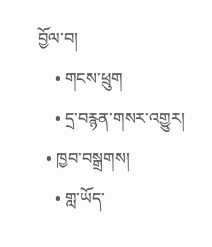བྱོལ་བ།
    • གངས་ཕྲུག
    • དྲ་བརྙན་གསར་འགྱུར།
  • ཁྱབ་བསྒྲགས།
    • གླ་ཡོད་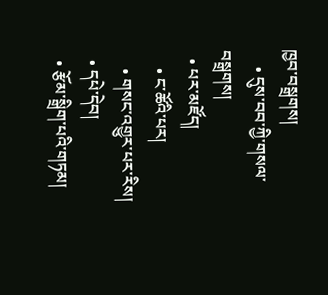ཁྱབ་བསྒྲགས།
    • དུས་བབ་ཀྱི་གསལ་བསྒྲགས།
  • པར་མཛོད།
    • ང་ཚོའི་པར།
    • གསང་འགྱུར་པར་རིས།
  • དཔེ་དེབ།
  • རྩོམ་སྒྲིག་པའི་གཏམ།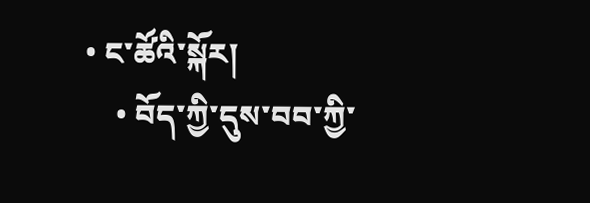• ང་ཚོའི་སྐོར།
    • བོད་ཀྱི་དུས་བབ་ཀྱི་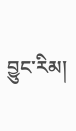བྱུང་རིམ།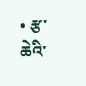• རྩ་ཆེའི་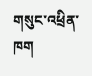གསུང་འཕྲིན་ཁག